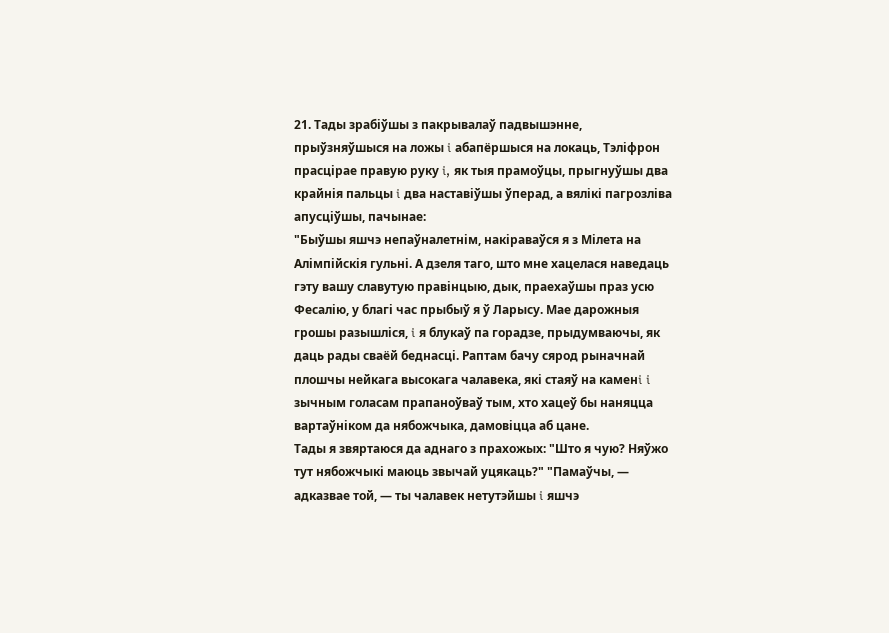21. Тады зрабiўшы з пакрывалаў падвышэнне, прыўзняўшыся на ложы i абапёршыся на локаць, Тэлiфрон прасцiрае правую руку i, як тыя прамоўцы, прыгнуўшы два крайнiя пальцы i два наставiўшы ўперад, а вялiкi пагрозлiва апусцiўшы, пачынае:
"Быўшы яшчэ непаўналетнiм, накiраваўся я з Мiлета на Алiмпiйскiя гульнi. А дзеля таго, што мне хацелася наведаць гэту вашу славутую правiнцыю, дык, праехаўшы праз усю Фесалiю, у благi час прыбыў я ў Ларысу. Мае дарожныя грошы разышлiся, i я блукаў па горадзе, прыдумваючы, як даць рады сваёй беднасцi. Раптам бачу сярод рыначнай плошчы нейкага высокага чалавека, якi стаяў на каменi i зычным голасам прапаноўваў тым, хто хацеў бы наняцца вартаўнiком да нябожчыка, дамовiцца аб цане.
Тады я звяртаюся да аднаго з прахожых: "Што я чую? Няўжо тут нябожчыкi маюць звычай уцякаць?" "Памаўчы, — адказвае той, — ты чалавек нетутэйшы i яшчэ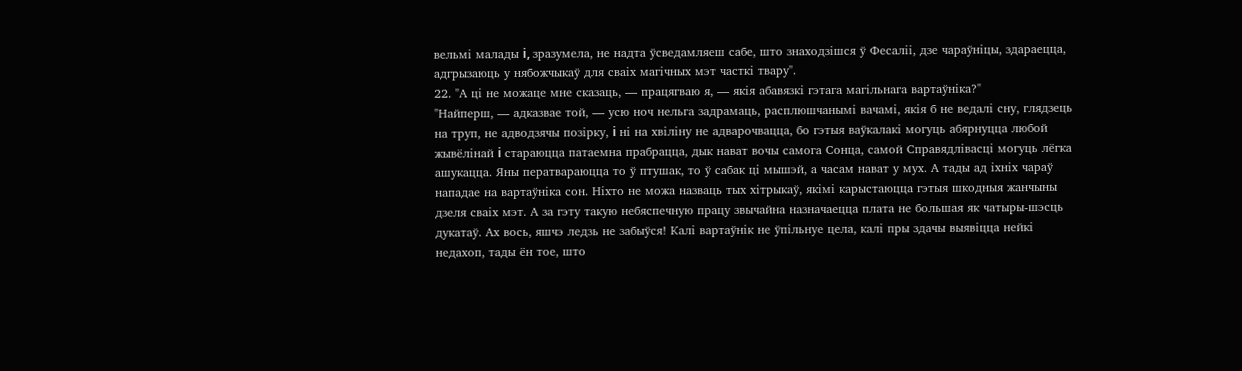вельмi малады i, зразумела, не надта ўсведамляеш сабе, што знаходзiшся ў Фесалii, дзе чараўнiцы, здараецца, адгрызаюць у нябожчыкаў для сваiх магiчных мэт часткi твару".
22. "А цi не можаце мне сказаць, — працягваю я, — якiя абавязкi гэтага магiльнага вартаўнiка?"
"Найперш, — адказвае той, — усю ноч нельга задрамаць, расплюшчанымi вачамi, якiя б не ведалi сну, глядзець на труп, не адводзячы позiрку, i нi на хвiлiну не адварочвацца, бо гэтыя ваўкалакi могуць абярнуцца любой жывёлiнай i стараюцца патаемна прабрацца, дык нават вочы самога Сонца, самой Справядлiвасцi могуць лёгка ашукацца. Яны ператвараюцца то ў птушак, то ў сабак цi мышэй, а часам нават у мух. А тады ад iхнiх чараў нападае на вартаўнiка сон. Нiхто не можа назваць тых хiтрыкаў, якiмi карыстаюцца гэтыя шкодныя жанчыны дзеля сваiх мэт. А за гэту такую небяспечную працу звычайна назначаецца плата не большая як чатыры-шэсць дукатаў. Ах вось, яшчэ ледзь не забыўся! Калi вартаўнiк не ўпiльнуе цела, калi пры здачы выявiцца нейкi недахоп, тады ён тое, што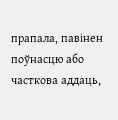прапала, павiнен поўнасцю або часткова аддаць,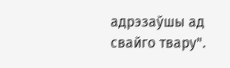адрэзаўшы ад свайго твару".